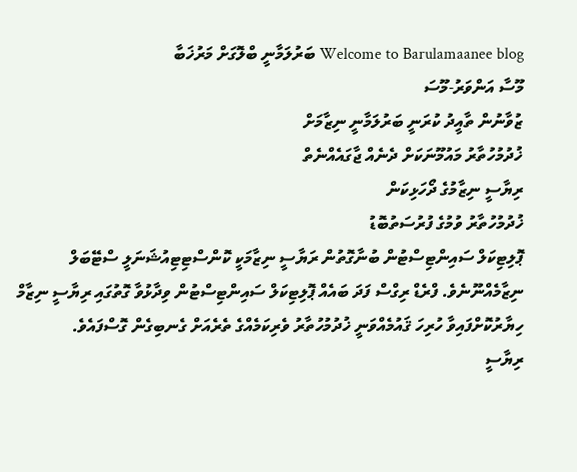Welcome to Barulamaanee blog ބަރުލަމާނީ ބްލޮގަށް މަރުޚަބާ
މޫސާ އަންވަރު-މޫސަ
ޒުވާނުން ތާއީދު ކުރަނީ ބަރުލަމާނީ ނިޒާމަށް
ޚުދުމުހުތާރު މައުމޫނަކަށް ދެނެއް ޖާގައެއްނެތް
ރިޔާސީ ނިޒާމުގެ ދޯހަޅިކަން
ޚުދުމުހުތާރު ވުމުގެ ފުރުސަތުބޮޑު
ޕޮލިޓިކަލް ސައިންޓިސްޓުން ބުނާގޮތުން ރަޔާސީ ނިޒާމަކީ ކޮންސްޓިޓިއުޝަނަލީ ސްޓޭބަލް ނިޒާމެއްނޫނެވެ. ފްރެޑް ރިގްސް ފަދަ ބައެއް ޕޮލިޓިކަލް ސައިންޓިސްޓުން ވިދާޅުވާ ގޮތުގައި ރިޔާސީ ނިޒާމް ހިޔާރުކޮށްފައިވާ ހުރިހަ ޤައުމެއްވަނީ ޚުދުމުހުތާރު ވެރިކަމެއްގެ ތެރެއަށް ގެނބިގެން ގޮސްފައެވެ.
ރިޔާސީ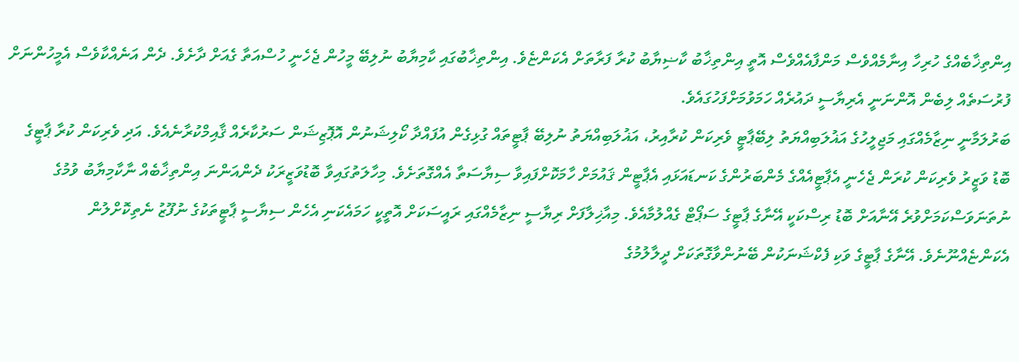އިންތިޚާބެއްގެ ހުރިހާ އިނާމެއްވެސް މަންފާއެއްވެސް އޮތީ އިންތިޚާބު ކާޟިޔާބު ކުރާ ފަރާތަށް އެކަންޏެވެ. އިންތިޚާބުގައި ކާމިޔާބު ނުލިބޭ މީހުން ޖެހެނީ ހުސްއަތާ ގެއަށް ދާށެވެ. ދެން އަނެއްކާވެސް އެމީހުންނަށް ފުރުސަތެއް ލިބެން އޮންނަނީ އެރިޔާސީ ދައުރެއް ހަމަވުމަށްފަހުގައެވެ.
ބަރުލަމާނީ ނިޒާމެއްގައި މަޖިލީހުގެ އަޣުލަބިއްޔަތު ލިބޭޕާޓީ ވެރިކަން ކުރާއިރު، އަޣުލަބިއްޔަތު ނުލިބޭ ޕާޓީތައް ގުޅިގެން އުފައްދާ ކޯލިޝަނުން އޮޕޮޒިޝަން ސަރުކާރެއް ޤާއިމްކުރާނެއެވެ. އަދި ވެރިކަން ކުރާ ޕާޓީގެ ބޮޑު ވަޒީރު ވެރިކަން ކުރަން ޖެހެނީ އެޕާޓީއެއްގެ މެންބަރުންގެ ކަނޑައަޅައި އެޕާޓީން ޤައުމަށް ހާމަކޮށްފައިވާ ސިޔާސަތާ އެއްގޮތަށެވެ. މިހާލަތުގައިވާ ބޮޑުވަޒީރަކު ދެންއަންނަ އިންތިޚާބެއް ނާކާމިޔާބު ވުމުގެ ނުތަނަވަސްކަމަށްވުރެ އޭނާއަށް ބޮޑު ރިސްކަކީ އޭނާގެ ޕާޓީގެ ސަޕޯޓް ގެއްލުމާއެވެ. މިއާޚިލާފަށް ރިޔާސީ ނިޒާމެއްގައި ރައީސަކަށް އޮތީކީ ހަމައެކަނި އެހެން ސިޔާސީ ޕާޓީތަކުގެ ނުފޫޒު ނެތިކޮށްލުން އެކަންޏެއްނޫނެވެ. އޭނާގެ ޕާޓީގެ ވަކި ފެކްޝަނަކުން ބޭނުންވާގޮތަކަށް ދީލާލުމުގެ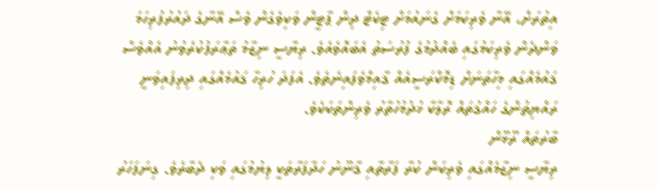އިތުރަށް، އޭނާ ވެރިކަމަށް ގެނައުމަށް ޓިކެޓް ދިން ޕާޓީން ވަކިވެގެން ވެސް އޭނާގެ ދައުރުފުރިހަމަ ވަންދެން ވެރިކަމުގައި ބެއްދުމުގެ ފުރުސަތު އެބައޮވެއެވެ. ރިޔާސީ ނިޒާމު ތަޢާރަފުކުރެވުނު އެއްވެސް ޤައުމެއްގައި މިހާތަނަށް ޑިމޮކްރަސީއެއް ޤާއިމްވެފައިނެތެވެ. އެފަދަ ހުރިހާ ޤައުމެއްގައި ދިރިފައިވަނީ ރައްޔިތުންގެ ހައްޤުތައް ރޮލާކާ ޚުދުމުހުތާރު ވެރިންތަކަކެވެ.
ބާރުތައް ރޫޅޫން
ރިޔާސީ ނިޒާމެއްގައި ވެރިކަން ކުރާ ފަރާތާއި ޤާނޫނު ހަދާފަރާތަކީ ލިޔުމުގައި ވަކި ދެބާރެވެ. ގިނަފަހަރު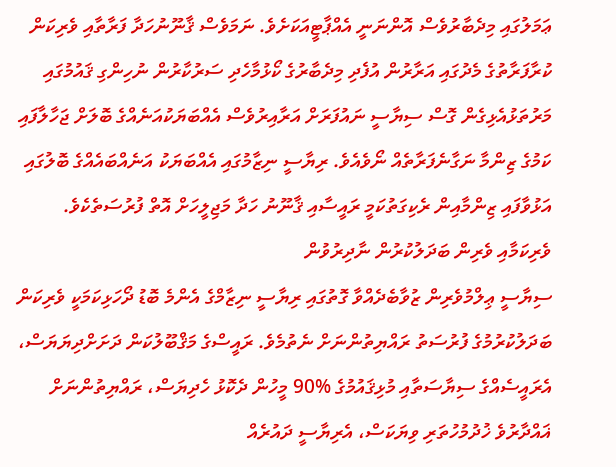ޢަމަލުގައި މިދެބާރުވެސް އޮންނަނީ އެއްޕާޓީއަކަށެވެ. ނަމަވެސް ޤާނޫނުހަދާ ފަރާތާއި ވެރިކަން ކުރާފަރާތުގެ މެދުގައި އަރާރުން އުފެދި މިދެބާރުގެ ކޯޅުމާހެދި ސަރުކާރުން ނުހިންގި ޤައުމުގައި މަރުތަޅުއެޅިގެން ގޮސް ސިޔާސީ ނައުފަރަށް އަރާއިރުވެސް އެއްބަޔަކުއަނެއްގެ ބޮލަށް ޖަހާލާފައި ކަމުގެ ޒިންމާ ނަގާނެފަރާތެއް ނޯވެއެވެ. ރިޔާސީ ނިޒާމުގައި އެއްބަޔަކު އަނެއްބައެއްގެ ބޮލުގައި އަޅުވާފައި ޒިންމާއިން ރެކިގަތުކަމީ ރައީސާއި ޤާނޫނު ހަދާ މަޖިލީހަށް އޮތް ފުރުސަތެކެވެ.
ވެރިކަމާއި ވެރިން ބަދަލުކުރުން ނާދިރުވުން
ސިޔާސީ ޢިލްމުވެރިން ޒުވާބެދެއްވާ ގޮތުގައި ރިޔާސީ ނިޒާމްގެ އެންމެ ބޮޑު ދޯހަޅިކަމަކީ ވެރިކަން ބަދަލުކުރުމުގެ ފުރުސަތު ރައްޔިތުންނަށް ނެތުމެވެ. ރައީސްގެ މަޤްބޫލުކަން ދަށަށްދިޔަޔަސް، އެރައީސެއްގެ ސިޔާސަތާއި މުޅިޤައުމުގެ %90 މީހުން ދެކޮޅު ހެދިޔަސް، ރައްޔިތުންނަށް ޣައްދާރުވެ ޚުދުމުހުތަރި ވިޔަކަސް، އެރިޔާސީ ދައުރެއް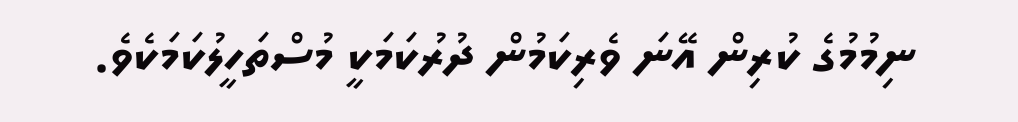ނިމުމުގެ ކުރިން އޭނަ ވެރިކަމުން ދުރުކަމަކީ މުސްތަހީލުކަމަކެވެ.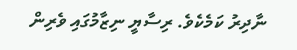ނާދިރު ކަމެކެވެ. ރިސާޔީ ނިޒާމުގައި ވެރިން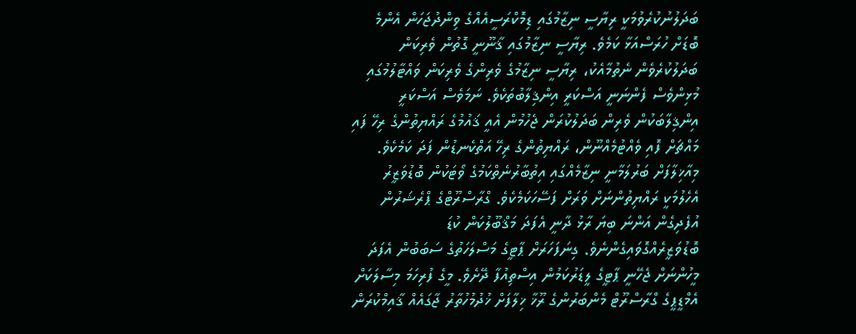ބަދަލުނުކުރެވުމަކީ ރިޔާސީ ނިޒާމުގައި ޑިމޮކްރަސީއެއްގެ ވިންދުޖަހަން އެންމެ ބޮޑަށް ހުރަސްއަޅާ ކަމެވެ. ރިޔާސީ ނިޒާމުގައި ޤާނޫނީ ގޮތުން ވެރިކަން ބަދަލުކުރެވެން ނެތުމާއެކު، ރިޔާސީ ނިޒާމުގެ ވެރިންގެ ވެރިކަން ވައްޓާލުމުގައި މުޅިންވެސް ފެންނަނީ އަސްކަރީ އިންޤިލާބުތަކެވެ. ނަމަވެސް އަސްކަރީ އިންޤިލާބަކުން ވެރިން ބަދަލުކުރަން ޖެހުމުން އެއީ ޤައުމުގެ ރައްޔިތުންގެ ރިހޭ ފައި މައްޗަށް ފޮއި ވެއްޓުމެއްނޫން، ރައްޔިތުންގެ ރިހޭ އަތްކެނޑުން ފަދަ ކަމެކެވެ.
މިއާޚިލާފަށް ބަރުލަމާނީ ނިޒާމެއްގައި އިތުބާރުނެތްކަމުގެ ވޯޓަކުން ބޮޑުވަޒީރު އެހެލުމަކީ ރައްޔިތުންނަށް ވަރަށް ފަސޭހަކަމެކެވެ. ގްރާސްރޫޓްގެ ޕްރެޝަރުން އުފެދިގެން އަންނަ ބިޔަ ރާޅު ދާނީ އެފަދަ މަޤްބޫލުކަން ކުޑަ ބޮޑުވަޒީރެއްގޮވައިގެންނެވެ. ގިނަފަހަރަށް ޕާޓީގެ މަސްލަހަތުގެ ސަބަބުން އެފަދަ މީހުންނަށް ޖެހޭނީ ޕާޓީގެ ލީޑަރުކަމުން އިސްތިއުފާ ދޭށެވެ. މީގެ ފުރިހަމަ މިސާލަކަށް އެމްޑީޕީގެ ގްރާސްރޫޓް މެންބަރުންގެ ރޫޚާ ޚިލާފަށް ޚުދުމުހުތާރު ޖާގައެއް ޤާއިމްކުރަން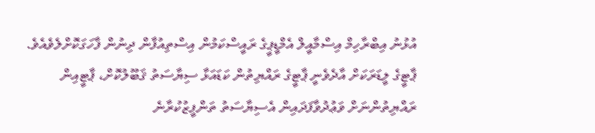އުޅުނު އިބްރާހިމް އިސްމާއީލް އެމްޑީޕީގެ ރައީސްކަމުން އިސްތިއުފާން ދިނުން ފާހަގަކޮށްލެވެއެވެ. ޕާޓީގެ ލީޑަރަކަށް އާދެވެނީ ޕާޓީގެ ރައްޔިތުން ކަޑައަޅާ ސިޔާސަތު ޤަބޫލުކޮށް، ޕާޓީއިން ރައްޔިތުންނަށް ވަޢުދުވާފަދައިން އެސިޔާސަތު ތަންފީޒުކުރާނެ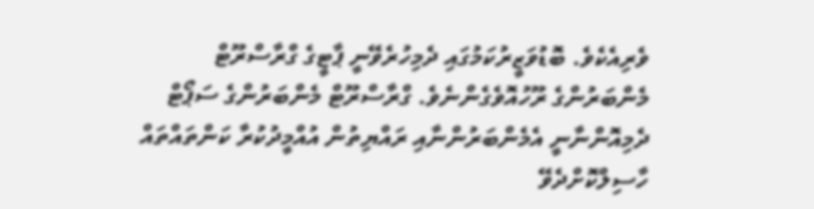ވެރިއެކެވެ. ބޮޑުވަޒީރުކަމުގައި ދެމިހުރެވޭނީ ޕާޓީގެ ގްރާސްރޫޓް މެންބަރުންގެ ރޫހުއޮވެގެންނެވެ. ގްރާސްރޫޓް މެންބަރުންގެ ސަޕޯޓް ދެމިއޮންނާނީ އެމެންބަރުންނާއި ރައްޔިތުން އުއްމީދުކުރާ ކަންތައްތައް ހާސިލްކޮށްދެވޭ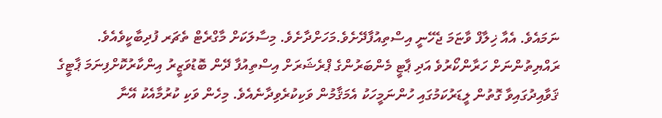ނަމައެވެ. އެއާ ޚިލާފް ވާޏަމަ ޖެހޭނީ އިސްތިއުފާދޭށެވެ.މަހަށްދާށެވެ. މިސާލަކަށް މާގްރެޓް ތެޗަރ ފުދިބާކީވެއެވެ. ރައްޔިތުންނަށް ހަރާންކޯރުވެ އަދި ޕާޓީ މެންބަރުންގެ ޕްރެޝަރަށް އިސްތިއުފާ ދޭން ބޮޑުވަޒީރު އިންކާރުކޮށްފިނަމަ ޕާޓީގެ ޤަވާއިދުގައިވާ ގޮތުން ލީޑަރުކަމުގައި ހުންނަމީހަކު އެމަޤާމުން ވަކިކުރެވިދާނެއެވެ. މިހެން ވަކި ކުރުމާއެކު އޭނާ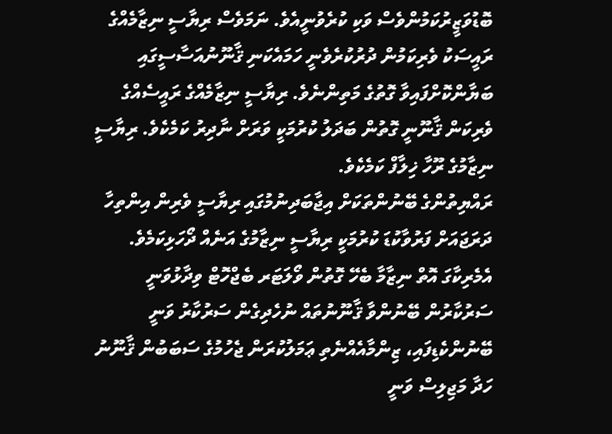ބޮޑުވަޒީރުކަމުންވެސް ވަކި ކުރެވުނީއެވެ. ނަމަވެސް ރިޔާސީ ނިޒާމެއްގެ ރައީސަކު ވެރިކަމުން ދުރުކުރެވެނީ ހަމައެކަނި ޤާނޫނުއަސާސީގައި ބަޔާންކޮށްފައިވާ ގޮތުގެ މަތިންނެވެ. ރިޔާސީ ނިޒާމެއްގެ ރައީސެއްގެ ވެރިކަން ޤާނޫނީ ގޮތުން ބަދަލު ކުރުމަކީ ވަރަށް ނާދިރު ކަމެކެވެ. ރިޔާސީ ނިޒާމުގެ ރޫހާ ޚިލާފް ކަމެކެވެ.
ރައްޔިތުންގެ ބޭނުންތަކަށް އިޖާބަދިނުމުގައި ރިޔާސީ ވެރިން އިންތިހާ ދަރަޖައަށް ފަރުވާކުޑަ ކުރުމަކީ ރިޔާސީ ނިޒާމުގެ އަނެއް ދޯހަޅިކަމެވެ. އެމެރިކާގަ އޮތް ނިޒާމާ ބެހޭ ގޮތުން ވޯލަޓަރ ބެޖްހޮޓް ވިދާޅުވަނީ ސަރުކާރުން ބޭނުންވާ ޤާނޫނުތައް ނުހެދިގެން ސަރުކާރު ވަނީ ބޭނުންކެޑިފައި، ޒިންމާއެއްނެތި ޢަމަލުކުރަން ޖެހުމުގެ ސަބަބުން ޤާނޫނު ހަދާ މަޖިލިސް ވަނީ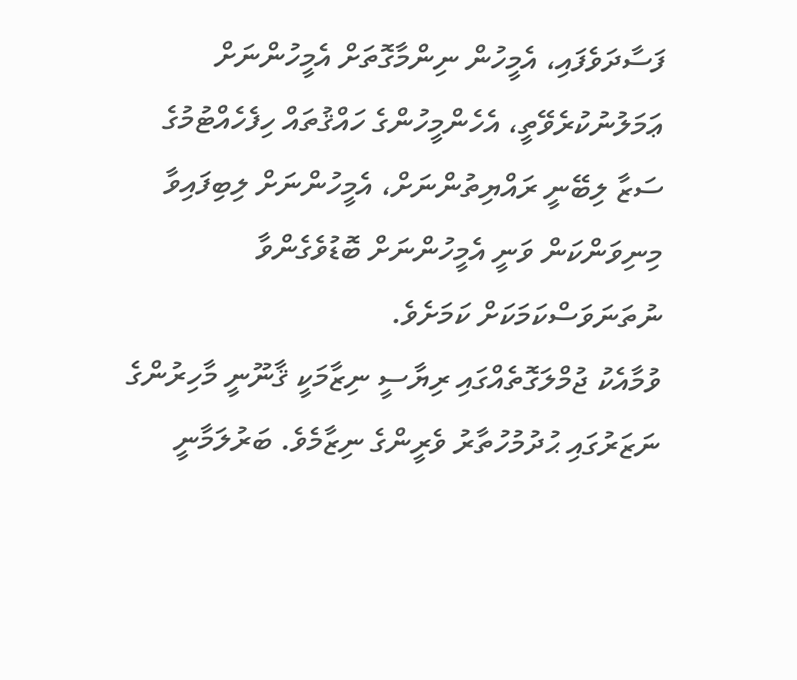ފަސާދަވެފައި، އެމީހުން ނިންމާގޮތަށް އެމީހުންނަށް ޢަމަލުނުކުރެވޭތީ، އެހެންމީހުންގެ ހައްޤުތައް ހިފެހެއްޓުމުގެ ސަޒާ ލިބޭނީ ރައްޔިތުންނަށް، އެމީހުންނަށް ލިބިފައިވާ މިނިވަންކަން ވަނީ އެމީހުންނަށް ބޮޑުވެގެންވާ ނުތަނަވަސްކަމަކަށް ކަމަށެވެ.
ވުމާއެކު ޖުމްލަގޮތެއްގައި ރިޔާސީ ނިޒާމަކީ ޤާނޫނީ މާހިރުންގެ ނަޒަރުގައި ޙުދުމުހުތާރު ވެރީންގެ ނިޒާމެވެ. ބަރުލަމާނީ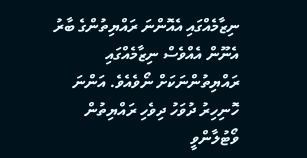ނިޒާމެއްގައި އެއޮންނަ ރައްޔިތުންގެ ބާރު އެނޫން އެއްވެސް ނިޒާމެއްގައި ރައްޔިތުންނަކަށް ނޯވެއެވެ. އަންނަ ހޮނިހިރު ދުވަހު ދިވެހި ރައްޔިތުން ވޯޓުލާންވީ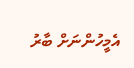އެމީހުންނަށް ބާރު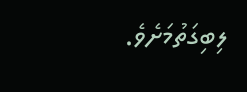ލިބިގަތުމަށެވެ.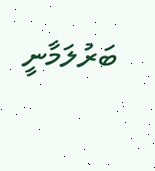ބަރުލަމާނީ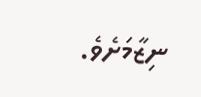ނިޒާމަށެވެ.